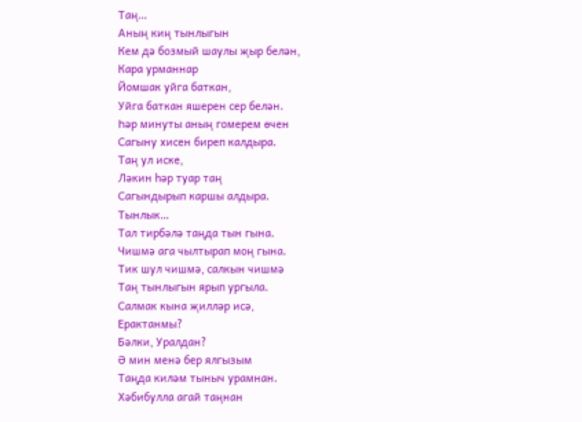Таң…
Аның киң тынлыгын
Кем дә бозмый шаулы җыр белән,
Кара урманнар
Йомшак уйга баткан,
Уйга баткан яшерен сер белән.
Һәр минуты аның гомерем өчен
Сагыну хисен биреп калдыра.
Таң ул иске,
Ләкин һәр туар таң
Сагындырып каршы алдыра.
Тынлык…
Тал тирбәлә таңда тын гына.
Чишмә ага чылтырап моң гына.
Тик шул чишмә, салкын чишмә
Таң тынлыгын ярып ургыла.
Салмак кына җилләр исә,
Ерактанмы?
Бәлки, Уралдан?
Ә мин менә бер ялгызым
Таңда киләм тыныч урамнан.
Хәбибулла агай таңнан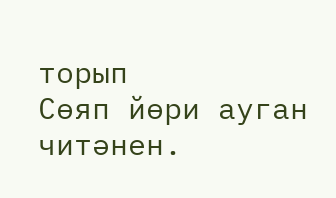торып
Сөяп йөри ауган читәнен.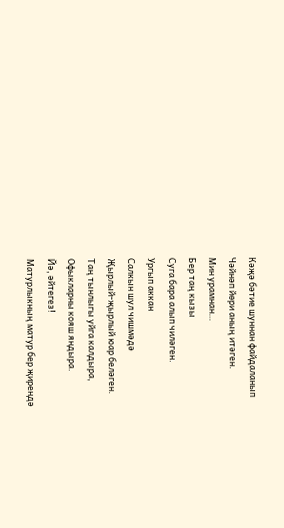Кәҗә бәтие шуннан файдаланып
Чәйнәп йөри аның итәген.
Мин урамнан…
Бер таң кызы
Суга бара алып чиләген.
Ургып аккан
Салкын шул чишмәдә
Җырлый-җырлый юар беләген.
Таң тынлыгы уйга калдыра,
Офыкларны кояш яндыра.
Йә, әйтегез!
Матурлыкның матур бер җирендә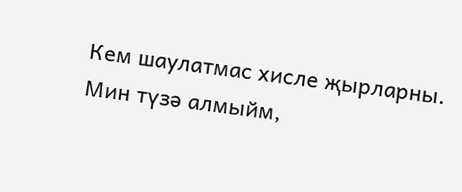Кем шаулатмас хисле җырларны.
Мин түзә алмыйм,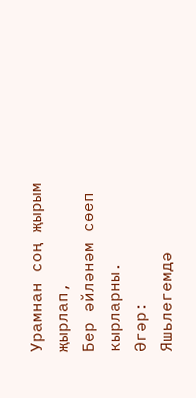Урамнан соң җырым җырлап,
Бер әйләнәм сөеп кырларны.
Әгәр:
Яшьлегемдә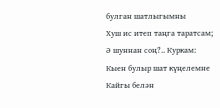булган шатлыгымны
Хуш ис итеп таңга таратсам;
Ә шуннан соң?.. Куркам:
Кыен булыр шат күңелемне
Кайгы белән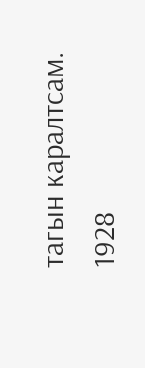тагын каралтсам.
1928